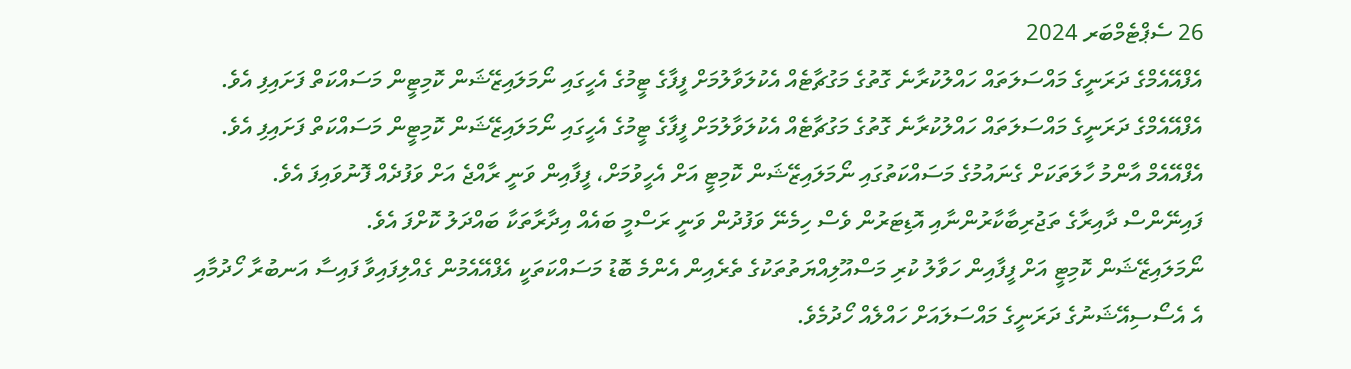26 ސެޕްޓެމްބަރ 2024
އެފްއޭއެމްގެ ދަރަނީގެ މައްސަލަތައް ހައްލުކުރާނެ ގޮތުގެ މަގުޗާޓެއް އެކުލަވާލުމަށް ފީފާގެ ޓީމުގެ އެހީގައި ނޯމަލައިޒޭޝަން ކޮމިޓީން މަސައްކަތް ފަށައިފި އެވެ.
އެފްއޭއެމްގެ ދަރަނީގެ މައްސަލަތައް ހައްލުކުރާނެ ގޮތުގެ މަގުޗާޓެއް އެކުލަވާލުމަށް ފީފާގެ ޓީމުގެ އެހީގައި ނޯމަލައިޒޭޝަން ކޮމިޓީން މަސައްކަތް ފަށައިފި އެވެ.
އެފްއޭއެމް އާންމު ހާލަތަކަށް ގެނައުމުގެ މަސައްކަތުގައި ނޯމަލައިޒޭޝަން ކޮމިޓީ އަށް އެހީވުމަށް، ފީފާއިން ވަނީ ރާއްޖެ އަށް ވަފުދެއް ފޮނުވައިފަ އެވެ.
ފައިނޭންސް ދާއިރާގެ ތަޖުރިބާކާރުންނާއި އޮޑިޓަރުން ވެސް ހިމެނޭ ވަފުދުން ވަނީ ރަސްމީ ބައެއް އިދާރާތަކާ ބައްދަލު ކޮށްފަ އެވެ.
ނޯމަލައިޒޭޝަން ކޮމިޓީ އަށް ފީފާއިން ހަވާލު ކުރި މަސްއޫލިއްޔަތުތަކުގެ ތެރެއިން އެންމެ ބޮޑު މަސައްކަތަކީ އެފްއޭއެމުން ގެއްލިފައިވާ ފައިސާ އަނބުރާ ހޯދުމާއި އެ އެސޯސިއޭޝަނުގެ ދަރަނީގެ މައްސަލައަށް ހައްލެއް ހޯދުމެވެ.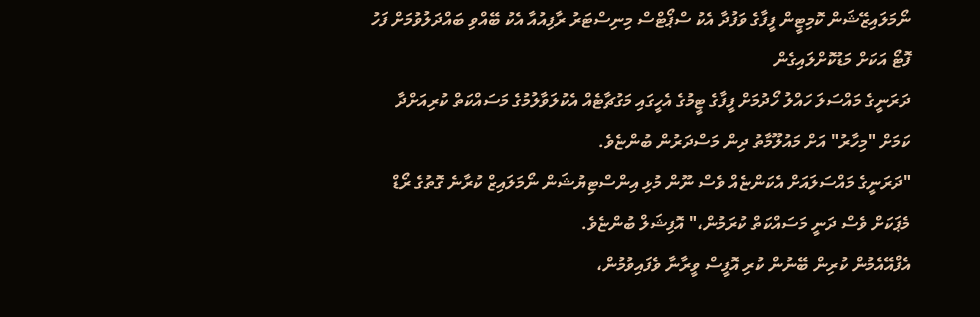ނޯމަލައިޒޭޝަން ކޮމިޓީން ފީފާގެ ވަފުދާ އެކު ސްޕޯޓްސް މިނިސްޓަރު ރާފިއުއާ އެކު ބޭއްވި ބައްދަލުވުމަށް ފަހު ފޮޓޯ އަކަށް މަޑުކޮށްލައިގެން
ދަރަނީގެ މައްސަލަ ހައްލު ހޯދުމަށް ފީފާގެ ޓީމުގެ އެހީގައި މަގުޗާޓެއް އެކުލަވާލުމުގެ މަސައްކަތް ކުރިއަށްދާ ކަމަށް "މިހާރު" އަށް މައުލޫމާތު ދިން މަސްދަރުން ބުންޏެވެ.
"ދަރަނީގެ މައްސަލައަށް އެކަންޏެއް ވެސް ނޫން މުޅި އިންސްޓިޔުޝަން ނޯމަލައިޒް ކުރާނެ ގޮތުގެ ރޯޑް މެޕަކަށް ވެސް ދަނީ މަސައްކަތް ކުރަމުން،" އޮފިޝަލް ބުންޏެވެ.
އެފްއޭއެމުން ކުރިން ބޭނުން ކުރި އޮފީސް ވީރާނާ ވެފައިވުމުން،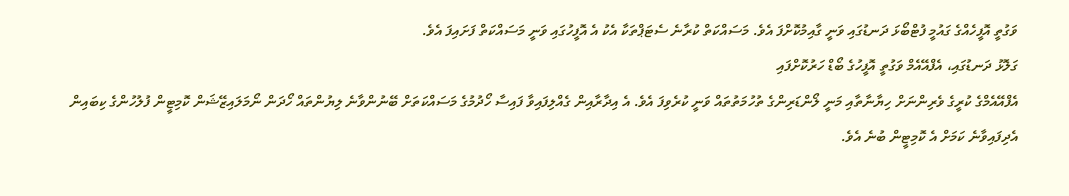ވަގުތީ އޮފީހެއްގެ ގައުމީ ފުޓްބޯޅަ ދަނޑުގައި ވަނީ ގާއިމުކޮށްފަ އެވެ. މަސައްކަތް ކުރާނެ ސެޓަޕްތަކާ އެކު އެ އޮފީހުގައި ވަނީ މަސައްކަތް ފަށައިފަ އެވެ.
ގަލޮޅު ދަނޑުގައި، އެފްއޭއެމް ވަގުތީ އޮފީހުގެ ބޯޑް ހަރުކޮށްފައި
އެފްއޭއެމްގެ ކުރީގެ ވެރިންނަށް ހިޔާނާތާއި މަނީ ލޯންޑަރިންގެ ތުހުމަތުތައް ވަނީ ކުރެވިފަ އެވެ. އެ އިދާރާއިން ގެއްލިފައިވާ ފައިސާ ހޯދުމުގެ މަސައްކަތަށް ބޭނުންވާނެ ލިޔުންތައް ހޯދަން ނޯމަލައިޒޭޝަން ކޮމިޓީން ފުލުހުންގެ ކިބައިން އެދިފައިވާނެ ކަމަށް އެ ކޮމިޓީން ބުނެ އެވެ.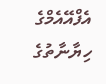އެފްއޭއެމްގެ ހިޔާނާތުގެ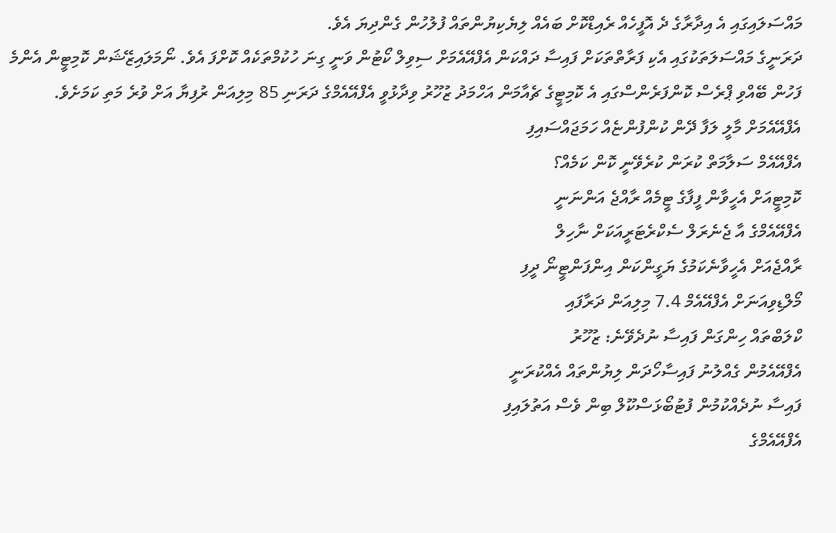މައްސަލައިގައި އެ އިދާރާގެ ދެ އޮފީހެއް ރެއިޑްކޮށް ބައެއް ލިޔެކިޔުންތައް ފުލުހުން ގެންދިޔަ އެވެ.
ދަރަނީގެ މައްސަލަތަކުގައި އެކި ފަރާތްތަކަށް ފައިސާ ދައްކަން އެފްއޭއެމަށް ސިވިލް ކޯޓުން ވަނީ ގިނަ ހުކުމްތަކެއް ކޮށްފަ އެވެ. ނޯމަލައިޒޭޝަން ކޮމިޓީން އެންމެ ފަހުން ބޭއްވި ޕްރެސް ކޮންފަރެންސްގައި އެ ކޮމިޓީގެ ޗެއާމަން އަހްމަދު ޒުހޫރު ވިދާޅުވީ އެފްއޭއެމްގެ ދަރަނި 85 މިލިއަން ރުފިޔާ އަށް ވުރެ މަތި ކަމަށެވެ.
އެފްއޭއެމަށް މާލީ ލަފާ ދޭން ކުންފުންޏެއް ހަމަޖައްސައިފި
އެފްއޭއެމް ސަލާމަތް ކުރަން ކުރެވޭނީ ކޮން ކަމެއް؟
ކޮމިޓީއަށް އެހީވާން ފީފާގެ ޓީމެއް ރާއްޖެ އަންނަނީ
އެފްއޭއެމްގެ އާ ޖެނެރަލް ސެކްރެޓަރީއަކަށް ނާހިލް
ރާއްޖެއަށް އެހީވާނެކަމުގެ ޔަގީންކަން އިންފަންޓީނޯ ދީފި
މޯލްޑިވިއަނަށް އެފްއޭއެމް 7.4 މިލިއަން ދަރާފައި
ކްލަބްތައް ހިންގަން ފައިސާ ނުދެވޭނެ: ޒުހޫރު
އެފްއޭއެމުން ގެއްލުނު ފައިސާހޯދަން ލިޔުންތައް އެއްކުރަނީ
ފައިސާ ނުދެއްކުމުން ފުޓުބޯޅަސްކޫލް ބިން ވެސް އަތުލައިފި
އެފްއޭއެމްގެ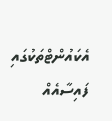އެކައުންޓްތަކުގައި ފައިސާއެއް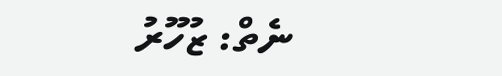ނެތް: ޒުހޫރު